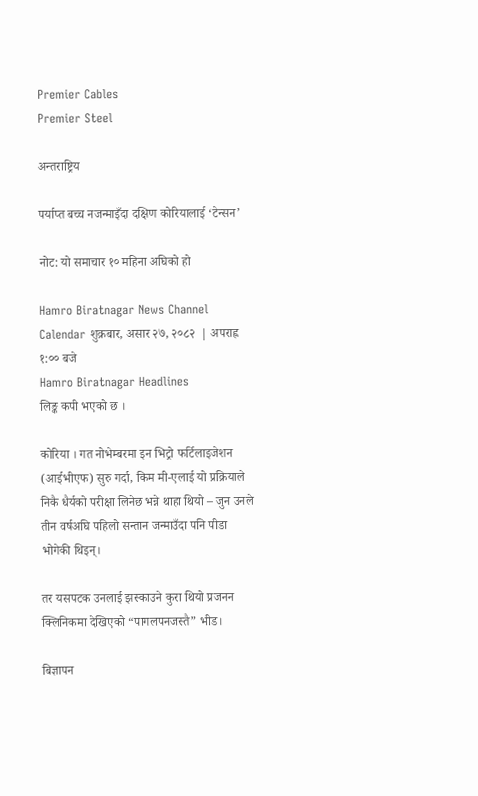Premier Cables
Premier Steel

अन्तराष्ट्रिय

पर्याप्त बच्च नजन्माइँदा दक्षिण कोरियालाई ‘टेन्सन’

नोट: यो समाचार १० महिना अघिको हो

Hamro Biratnagar News Channel Calendar शुक्रबार, असार २७, २०८२  | अपराह्न १:०० बजे
Hamro Biratnagar Headlines
लिङ्क कपी भएको छ ।

कोरिया । गत नोभेम्बरमा इन भिट्रो फर्टिलाइजेशन (आईभीएफ) सुरु गर्दा, किम मी-एलाई यो प्रक्रियाले निकै धैर्यको परीक्षा लिनेछ भन्ने थाहा थियो – जुन उनले तीन वर्षअघि पहिलो सन्तान जन्माउँदा पनि पीडा भोगेकी थिइन्।

तर यसपटक उनलाई झस्काउने कुरा थियो प्रजनन क्लिनिकमा देखिएको “पागलपनजस्तै” भीड।

बिज्ञापन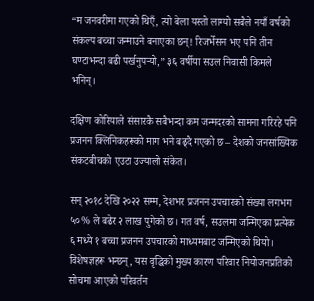“म जनवरीमा गएको थिएँ, त्यो बेला यस्तो लाग्यो सबैले नयाँ वर्षको संकल्प बच्चा जन्माउने बनाएका छन्! रिजर्भेसन भए पनि तीन घण्टाभन्दा बढी पर्खनुपर्‍यो,” ३६ वर्षीया सउल निवासी किमले भनिन्।

दक्षिण कोरियाले संसारकै सबैभन्दा कम जन्मदरको सामना गरिरहे पनि प्रजनन क्लिनिकहरूको माग भने बढ्दै गएको छ – देशको जनसांख्यिक संकटबीचको एउटा उज्यालो संकेत।

सन् २०१८ देखि २०२२ सम्म, देशभर प्रजनन उपचारको संख्या लगभग ५०% ले बढेर २ लाख पुगेको छ। गत वर्ष, सउलमा जन्मिएका प्रत्येक ६ मध्ये १ बच्चा प्रजनन उपचारको माध्यमबाट जन्मिएको थियो। विशेषज्ञहरू भन्छन्, यस वृद्धिको मुख्य कारण परिवार नियोजनप्रतिको सोचमा आएको परिवर्तन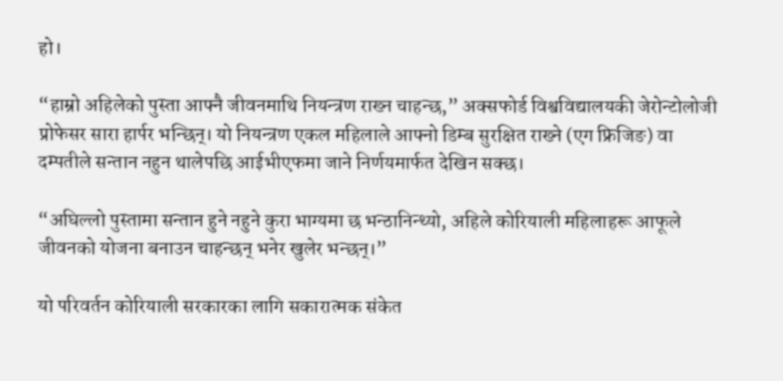हो।

“हाम्रो अहिलेको पुस्ता आफ्नै जीवनमाथि नियन्त्रण राख्न चाहन्छ,” अक्सफोर्ड विश्वविद्यालयकी जेरोन्टोलोजी प्रोफेसर सारा हार्पर भन्छिन्। यो नियन्त्रण एकल महिलाले आफ्नो डिम्ब सुरक्षित राख्ने (एग फ्रिजिङ) वा दम्पतीले सन्तान नहुन थालेपछि आईभीएफमा जाने निर्णयमार्फत देखिन सक्छ।

“अघिल्लो पुस्तामा सन्तान हुने नहुने कुरा भाग्यमा छ भन्ठानिन्थ्यो, अहिले कोरियाली महिलाहरू आफूले जीवनको योजना बनाउन चाहन्छन् भनेर खुलेर भन्छन्।”

यो परिवर्तन कोरियाली सरकारका लागि सकारात्मक संकेत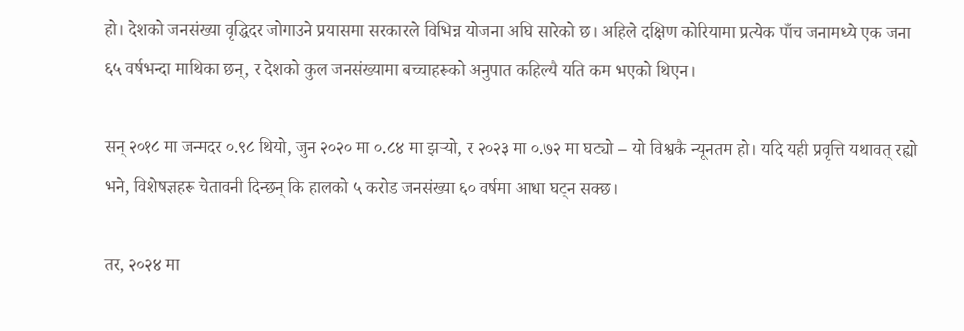हो। देशको जनसंख्या वृद्धिदर जोगाउने प्रयासमा सरकारले विभिन्न योजना अघि सारेको छ। अहिले दक्षिण कोरियामा प्रत्येक पाँच जनामध्ये एक जना ६५ वर्षभन्दा माथिका छन्, र देशको कुल जनसंख्यामा बच्चाहरूको अनुपात कहिल्यै यति कम भएको थिएन।

सन् २०१८ मा जन्मदर ०.९८ थियो, जुन २०२० मा ०.८४ मा झर्‍यो, र २०२३ मा ०.७२ मा घट्यो – यो विश्वकै न्यूनतम हो। यदि यही प्रवृत्ति यथावत् रह्यो भने, विशेषज्ञहरू चेतावनी दिन्छन् कि हालको ५ करोड जनसंख्या ६० वर्षमा आधा घट्न सक्छ।

तर, २०२४ मा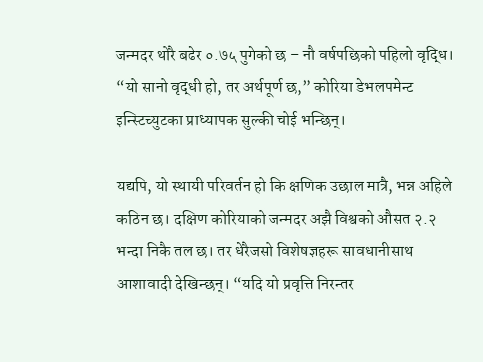जन्मदर थोरै बढेर ०.७५ पुगेको छ – नौ वर्षपछिको पहिलो वृद्धि। “यो सानो वृद्धी हो, तर अर्थपूर्ण छ,” कोरिया डेभलपमेन्ट इन्स्टिच्युटका प्राध्यापक सुल्की चोई भन्छिन्।

यद्यपि, यो स्थायी परिवर्तन हो कि क्षणिक उछाल मात्रै, भन्न अहिले कठिन छ। दक्षिण कोरियाको जन्मदर अझै विश्वको औसत २.२ भन्दा निकै तल छ। तर धेरैजसो विशेषज्ञहरू सावधानीसाथ आशावादी देखिन्छन्। “यदि यो प्रवृत्ति निरन्तर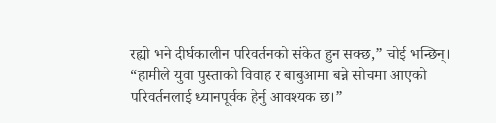रह्यो भने दीर्घकालीन परिवर्तनको संकेत हुन सक्छ,” चोई भन्छिन्। “हामीले युवा पुस्ताको विवाह र बाबुआमा बन्ने सोचमा आएको परिवर्तनलाई ध्यानपूर्वक हेर्नु आवश्यक छ।”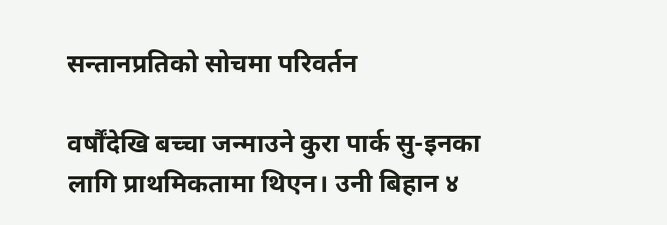सन्तानप्रतिको सोचमा परिवर्तन

वर्षौंदेखि बच्चा जन्माउने कुरा पार्क सु-इनका लागि प्राथमिकतामा थिएन। उनी बिहान ४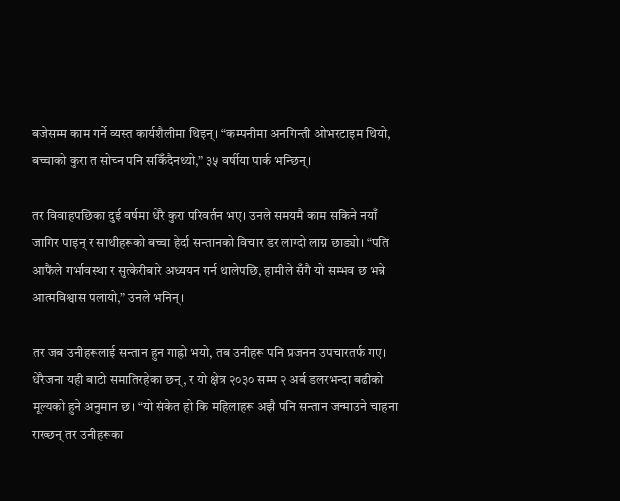बजेसम्म काम गर्ने व्यस्त कार्यशैलीमा थिइन्। “कम्पनीमा अनगिन्ती ओभरटाइम थियो, बच्चाको कुरा त सोच्न पनि सकिँदैनथ्यो,” ३५ वर्षीया पार्क भन्छिन्।

तर विवाहपछिका दुई वर्षमा धेरै कुरा परिवर्तन भए। उनले समयमै काम सकिने नयाँ जागिर पाइन् र साथीहरूको बच्चा हेर्दा सन्तानको विचार डर लाग्दो लाग्न छाड्यो। “पति आफैंले गर्भावस्था र सुत्केरीबारे अध्ययन गर्न थालेपछि, हामीले सँगै यो सम्भव छ भन्ने आत्मविश्वास पलायो,” उनले भनिन्।

तर जब उनीहरूलाई सन्तान हुन गाह्रो भयो, तब उनीहरू पनि प्रजनन उपचारतर्फ गए। धेरैजना यही बाटो समातिरहेका छन्, र यो क्षेत्र २०३० सम्म २ अर्ब डलरभन्दा बढीको मूल्यको हुने अनुमान छ। “यो संकेत हो कि महिलाहरू अझै पनि सन्तान जन्माउने चाहना राख्छन् तर उनीहरूका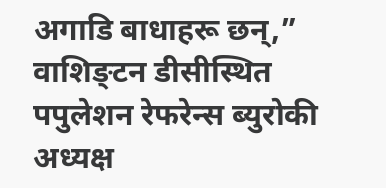अगाडि बाधाहरू छन्,” वाशिङ्टन डीसीस्थित पपुलेशन रेफरेन्स ब्युरोकी अध्यक्ष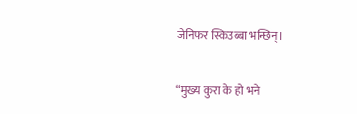जेनिफर स्किउब्बा भन्छिन्।

“मुख्य कुरा के हो भने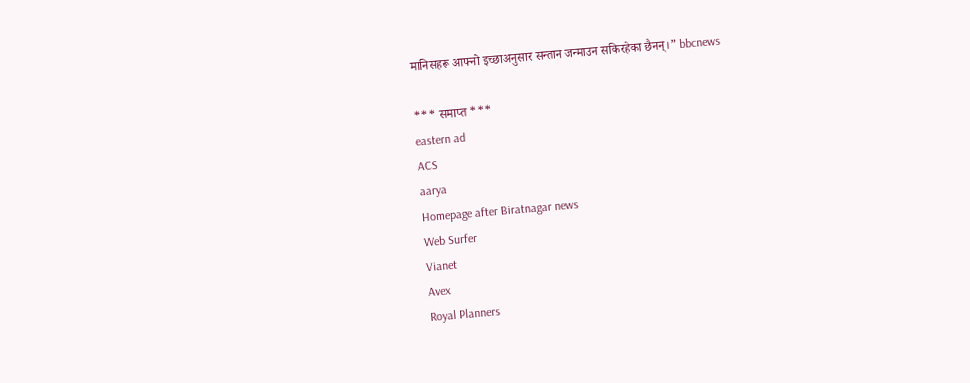मानिसहरू आफ्नो इच्छाअनुसार सन्तान जन्माउन सकिरहेका छैनन्।” bbcnews

*** समाप्त ***
eastern ad
ACS
aarya
Homepage after Biratnagar news
Web Surfer
Vianet
Avex
Royal Planners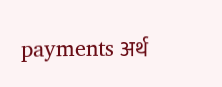payments अर्थ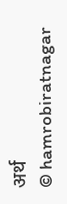अर्थ
© hamrobiratnagar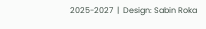2025-2027  |  Design: Sabin Roka